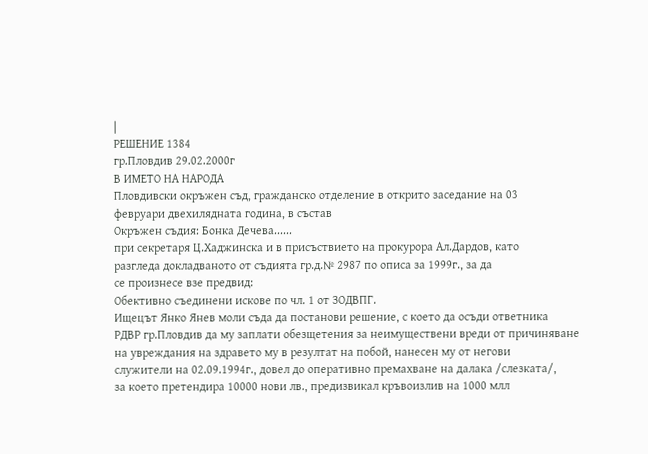|
РЕШЕНИЕ 1384
гр.Пловдив 29.02.2000г
В ИМЕТО НА НАРОДА
Пловдивски окръжен съд, гражданско отделение в открито заседание на 03
февруари двехилядната година, в състав
Окръжен съдия: Бонка Дечева......
при секретаря Ц.Хаджинска и в присъствието на прокурора Ал.Дардов, като
разгледа докладваното от съдията гр.д.№ 2987 по описа за 1999г., за да
се произнесе взе предвид:
Обективно съединени искове по чл. 1 от ЗОДВПГ.
Ищецът Янко Янев моли съда да постанови решение, с което да осъди ответника
РДВР гр.Пловдив да му заплати обезщетения за неимуществени вреди от причиняване
на увреждания на здравето му в резултат на побой, нанесен му от негови
служители на 02.09.1994г., довел до оперативно премахване на далака /слезката/,
за което претендира 10000 нови лв., предизвикал кръвоизлив на 1000 млл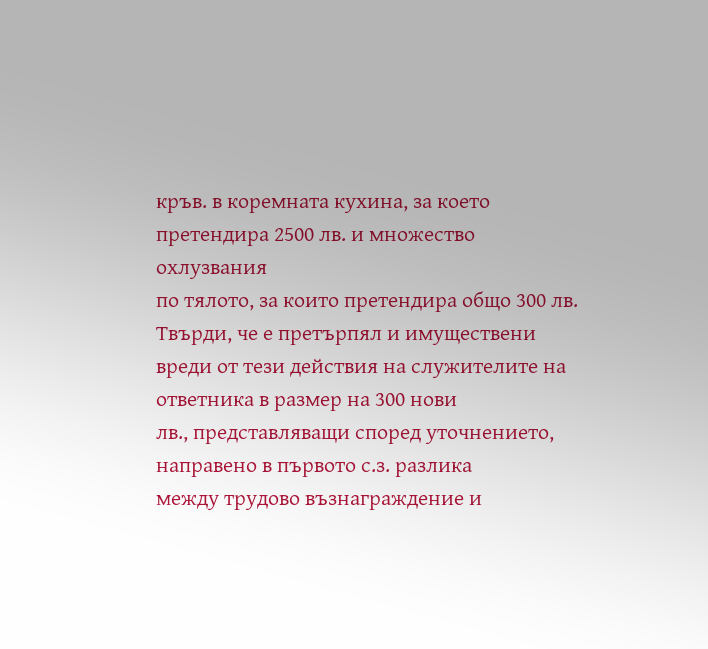кръв. в коремната кухина, за което претендира 2500 лв. и множество охлузвания
по тялото, за които претендира общо 300 лв. Твърди, че е претърпял и имуществени
вреди от тези действия на служителите на ответника в размер на 300 нови
лв., представляващи според уточнението, направено в първото с.з. разлика
между трудово възнаграждение и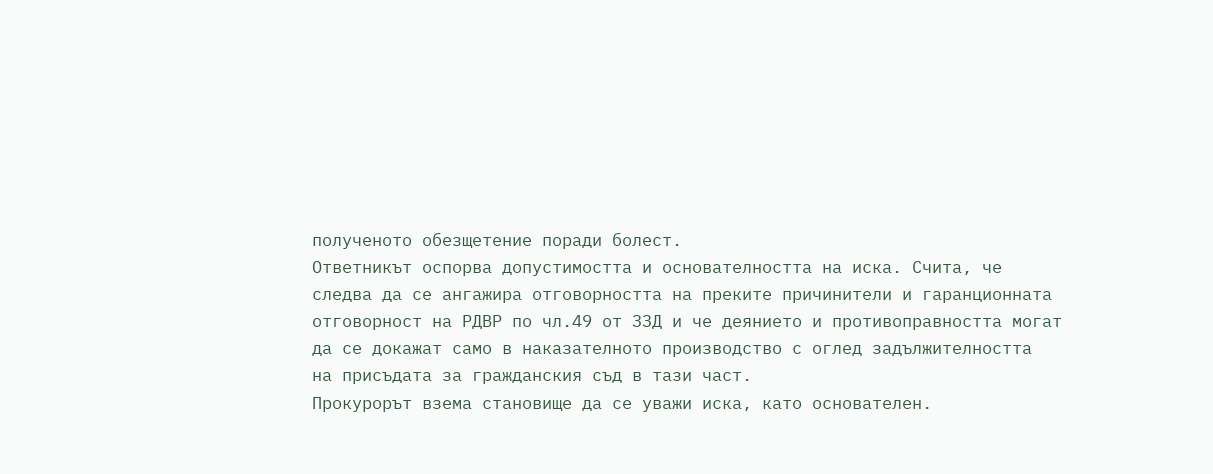полученото обезщетение поради болест.
Ответникът оспорва допустимостта и основателността на иска. Счита, че
следва да се ангажира отговорността на преките причинители и гаранционната
отговорност на РДВР по чл.49 от ЗЗД и че деянието и противоправността могат
да се докажат само в наказателното производство с оглед задължителността
на присъдата за гражданския съд в тази част.
Прокурорът взема становище да се уважи иска, като основателен.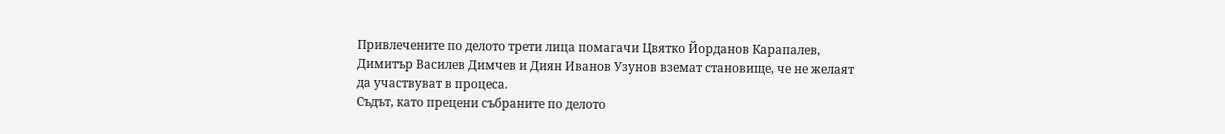Привлечените по делото трети лица помагачи Цвятко Йорданов Карапалев,
Димитър Василев Димчев и Диян Иванов Узунов вземат становище, че не желаят
да участвуват в процеса.
Съдът, като прецени събраните по делото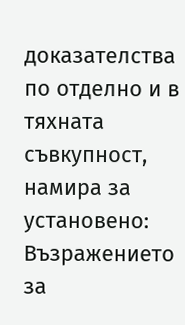доказателства по отделно и в тяхната
съвкупност, намира за установено:
Възражението за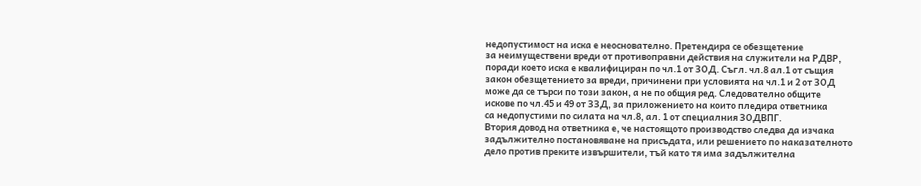недопустимост на иска е неоснователно. Претендира се обезщетение
за неимуществени вреди от противоправни действия на служители на РДВР,
поради което иска е квалифициран по чл.1 от ЗОД. Съгл. чл.8 ал.1 от същия
закон обезщетението за вреди, причинени при условията на чл.1 и 2 от ЗОД
може да се търси по този закон, а не по общия ред. Следователно общите
искове по чл.45 и 49 от ЗЗД, за приложението на които пледира ответника
са недопустими по силата на чл.8, ал. 1 от специалния ЗОДВПГ.
Втория довод на ответника е, че настоящото производство следва да изчака
задължително постановяване на присъдата, или решението по наказателното
дело против преките извършители, тъй като тя има задължителна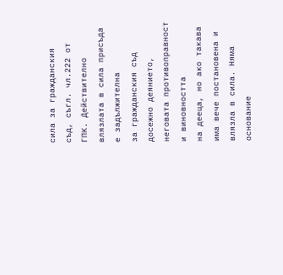сила за гражданския
съд, съгл. чл.222 от ГПК. Действително влязлата в сила присъда е задължителна
за гражданския съд досежно деянието, неговата противоправност и виновността
на дееца, но ако такава има вече постановена и влязла в сила. Няма основание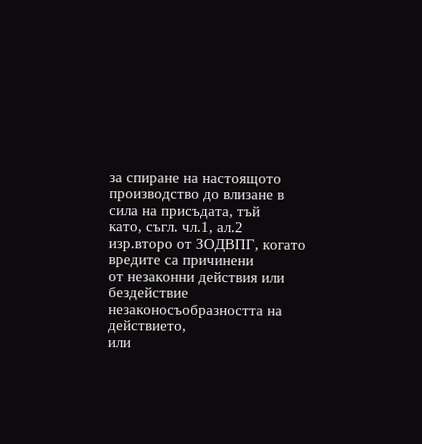за спиране на настоящото производство до влизане в сила на присъдата, тъй
като, съгл. чл.1, ал.2 изр.второ от ЗОДВПГ, когато вредите са причинени
от незаконни действия или бездействие незаконосъобразността на действието,
или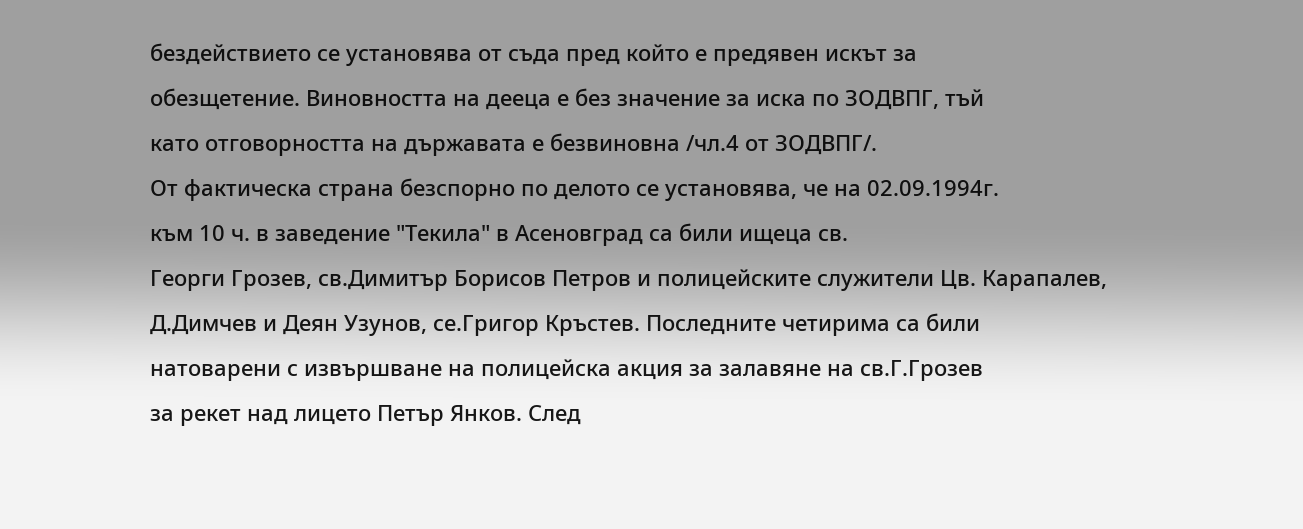бездействието се установява от съда пред който е предявен искът за
обезщетение. Виновността на дееца е без значение за иска по ЗОДВПГ, тъй
като отговорността на държавата е безвиновна /чл.4 от ЗОДВПГ/.
От фактическа страна безспорно по делото се установява, че нa 02.09.1994г.
към 10 ч. в заведение "Текила" в Асеновград са били ищеца св.
Георги Грозев, св.Димитър Борисов Петров и полицейските служители Цв. Карапалев,
Д.Димчев и Деян Узунов, се.Григор Кръстев. Последните четирима са били
натоварени с извършване на полицейска акция за залавяне на св.Г.Грозев
за рекет над лицето Петър Янков. След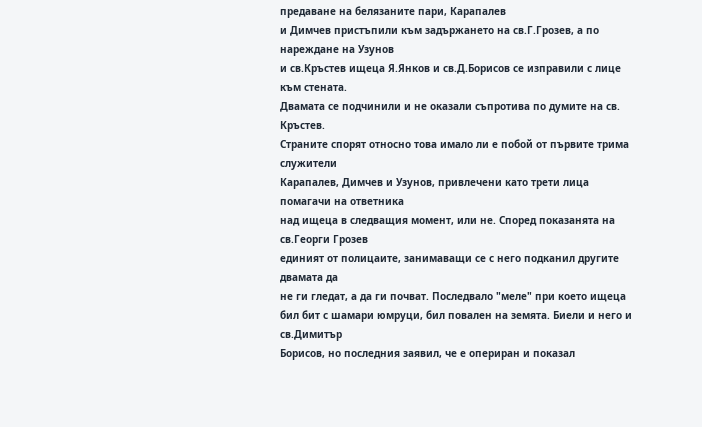предаване на белязаните пари, Карапалев
и Димчев пристъпили към задържането на св.Г.Грозев, а по нареждане на Узунов
и св.Кръстев ищеца Я.Янков и св.Д.Борисов се изправили с лице към стената.
Двамата се подчинили и не оказали съпротива по думите на св. Кръстев.
Страните спорят относно това имало ли е побой от първите трима служители
Карапалев, Димчев и Узунов, привлечени като трети лица помагачи на ответника
над ищеца в следващия момент, или не. Според показанята на св.Георги Грозев
единият от полицаите, занимаващи се с него подканил другите двамата да
не ги гледат, а да ги почват. Последвало "меле" при което ищеца
бил бит с шамари юмруци, бил повален на земята. Биели и него и св.Димитър
Борисов, но последния заявил, че е опериран и показал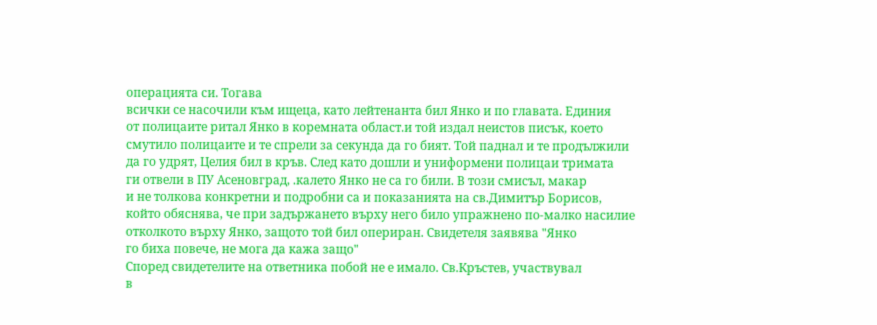операцията си. Тогава
всички се насочили към ищеца, като лейтенанта бил Янко и по главата. Единия
от полицаите ритал Янко в коремната област.и той издал неистов писък, което
смутило полицаите и те спрели за секунда да го бият. Той паднал и те продължили
да го удрят, Целия бил в кръв. След като дошли и униформени полицаи тримата
ги отвели в ПУ Асеновград, .калето Янко не са го били. В този смисъл, макар
и не толкова конкретни и подробни са и показанията на св.Димитър Борисов,
който обяснява, че при задържането върху него било упражнено по-малко насилие
отколкото върху Янко, защото той бил опериран. Свидетеля заявява "Янко
го биха повече, не мога да кажа защо"
Според свидетелите на ответника побой не е имало. Св.Кръстев, участвувал
в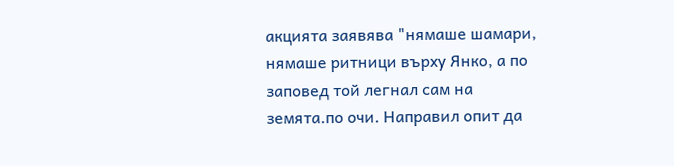акцията заявява "нямаше шамари, нямаше ритници върху Янко, а по
заповед той легнал сам на земята.по очи. Направил опит да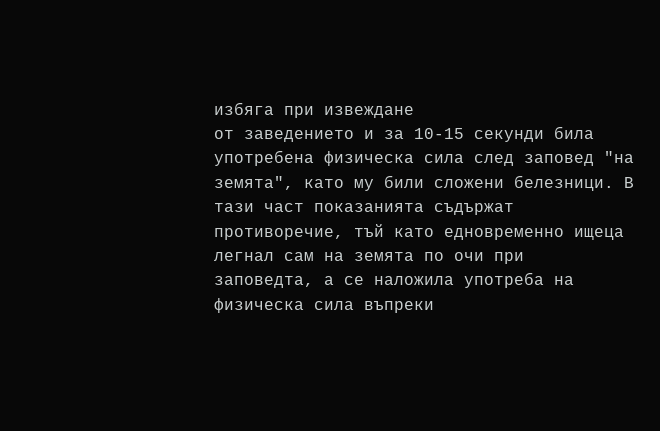избяга при извеждане
от заведението и за 10-15 секунди била употребена физическа сила след заповед "на
земята", като му били сложени белезници. В тази част показанията съдържат
противоречие, тъй като едновременно ищеца легнал сам на земята по очи при
заповедта, а се наложила употреба на физическа сила въпреки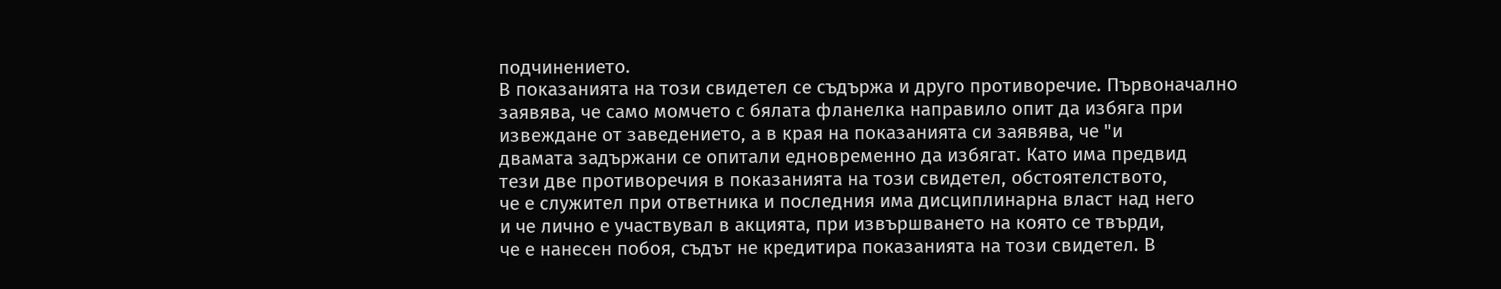подчинението.
В показанията на този свидетел се съдържа и друго противоречие. Първоначално
заявява, че само момчето с бялата фланелка направило опит да избяга при
извеждане от заведението, а в края на показанията си заявява, че "и
двамата задържани се опитали едновременно да избягат. Като има предвид
тези две противоречия в показанията на този свидетел, обстоятелството,
че е служител при ответника и последния има дисциплинарна власт над него
и че лично е участвувал в акцията, при извършването на която се твърди,
че е нанесен побоя, съдът не кредитира показанията на този свидетел. В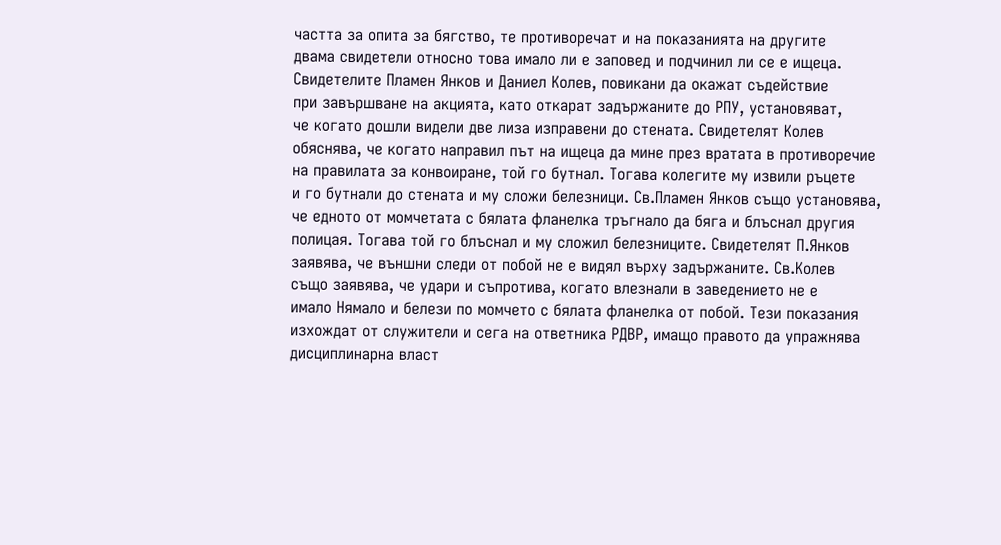частта за опита за бягство, те противоречат и на показанията на другите
двама свидетели относно това имало ли е заповед и подчинил ли се е ищеца.
Свидетелите Пламен Янков и Даниел Колев, повикани да окажат съдействие
при завършване на акцията, като откарат задържаните до РПУ, установяват,
че когато дошли видели две лиза изправени до стената. Свидетелят Колев
обяснява, че когато направил път на ищеца да мине през вратата в противоречие
на правилата за конвоиране, той го бутнал. Тогава колегите му извили ръцете
и го бутнали до стената и му сложи белезници. Св.Пламен Янков също установява,
че едното от момчетата с бялата фланелка тръгнало да бяга и блъснал другия
полицая. Тогава той го блъснал и му сложил белезниците. Свидетелят П.Янков
заявява, че външни следи от побой не е видял върху задържаните. Св.Колев
също заявява, че удари и съпротива, когато влезнали в заведението не е
имало Нямало и белези по момчето с бялата фланелка от побой. Тези показания
изхождат от служители и сега на ответника РДВР, имащо правото да упражнява
дисциплинарна власт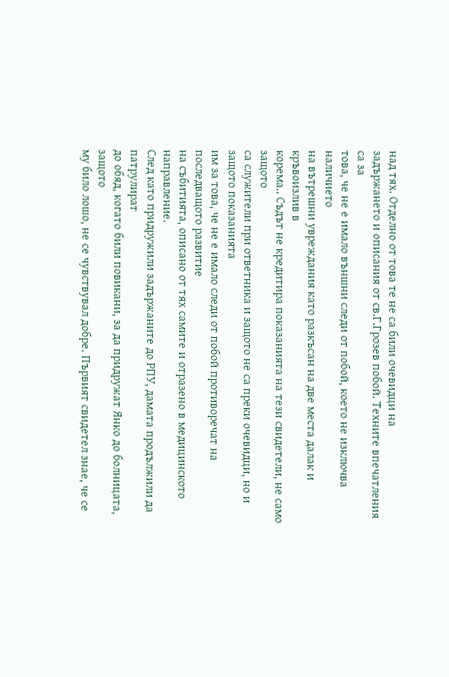над тях. Отделно от това те не са били очевидци на
задържането и описания от св.Г.Грозев побой. Техните впечатления са за
това, че не е имало външни следи от побой, което не изключва наличието
на вътрешни увреждания като разкъсан на две места далак и кръвоизлив в
корема.. Съдът не кредитира показанията на тези свидетели, не само защото
са служители при ответника и защото не са преки очевидци, но и защото показанията
им за това, че не е имало следи от побой противоречат на последващото развитие
на събитията, описано от тях самите и отразено в медицинското направление.
След като придружили задържаните до РПУ, дамата продължили да патрулират
до обяд, когато били повикани, за да придружат Янко до болницата, защото
му било лошо, не се чувствувал добре. Първият свидетел знае, че се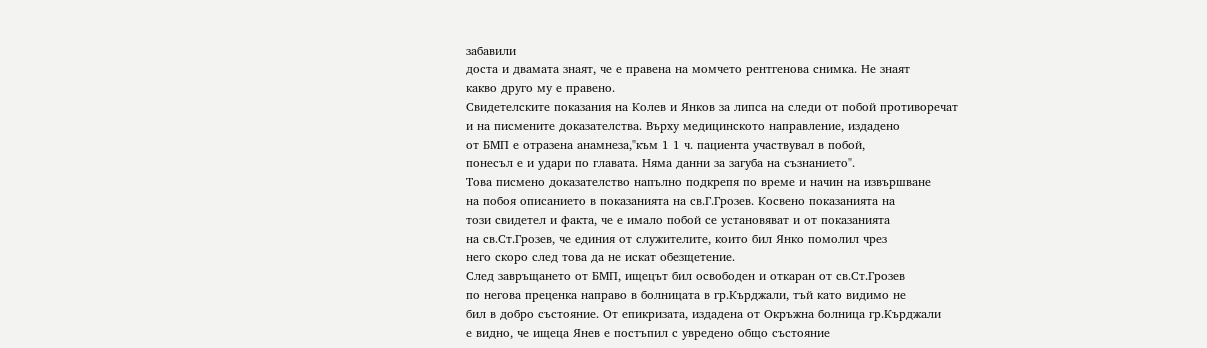забавили
доста и двамата знаят, че е правена на момчето рентгенова снимка. Не знаят
какво друго му е правено.
Свидетелските показания на Колев и Янков за липса на следи от побой противоречат
и на писмените доказателства. Върху медицинското направление, издадено
от БМП е отразена анамнеза,"към 1 1 ч. пациента участвувал в побой,
понесъл е и удари по главата. Няма данни за загуба на съзнанието".
Това писмено доказателство напълно подкрепя по време и начин на извършване
на побоя описанието в показанията на св.Г.Грозев. Косвено показанията на
този свидетел и факта, че е имало побой се установяват и от показанията
на св.Ст.Грозев, че единия от служителите, които бил Янко помолил чрез
него скоро след това да не искат обезщетение.
След завръщането от БМП, ищецът бил освободен и откаран от св.Ст.Грозев
по негова преценка направо в болницата в гр.Кърджали, тъй като видимо не
бил в добро състояние. От епикризата, издадена от Окръжна болница гр.Кърджали
е видно, че ищеца Янев е постъпил с увредено общо състояние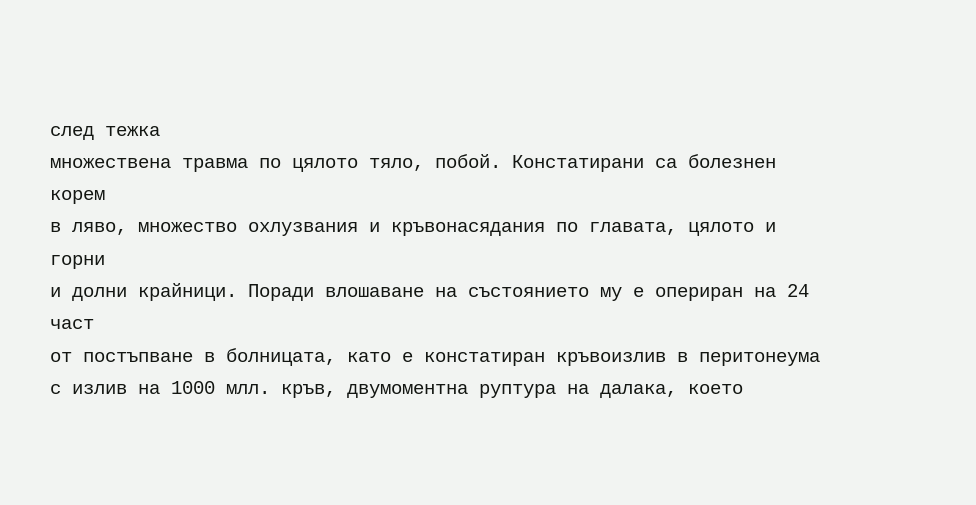след тежка
множествена травма по цялото тяло, побой. Констатирани са болезнен корем
в ляво, множество охлузвания и кръвонасядания по главата, цялото и горни
и долни крайници. Поради влошаване на състоянието му е опериран на 24 част
от постъпване в болницата, като е констатиран кръвоизлив в перитонеума
с излив на 1000 млл. кръв, двумоментна руптура на далака, което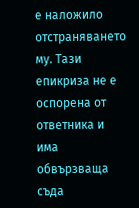е наложило
отстраняването му. Тази епикриза не е оспорена от ответника и има обвързваща
съда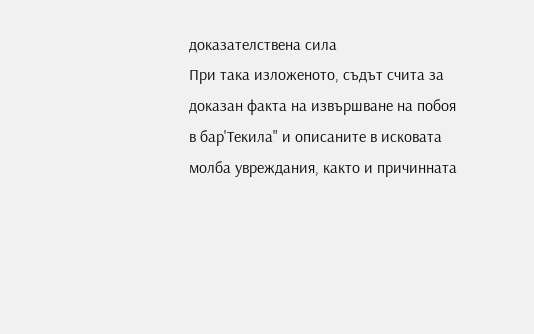доказателствена сила
При така изложеното, съдът счита за доказан факта на извършване на побоя
в бар'Текила" и описаните в исковата молба увреждания, както и причинната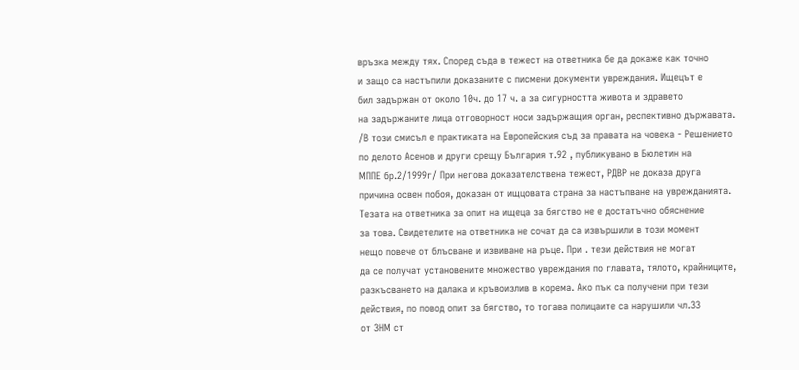връзка между тях. Според съда в тежест на ответника бе да докаже как точно
и защо са настъпили доказаните с писмени документи увреждания. Ищецът е
бил задържан от около 10ч. до 17 ч. а за сигурността живота и здравето
на задържаните лица отговорност носи задържащия орган, респективно държавата.
/В този смисъл е практиката на Европейския съд за правата на човека - Решението
по делото Асенов и други срещу България т.92 , публикувано в Бюлетин на
МППЕ бр.2/1999г/ При негова доказателствена тежест, РДВР не доказа друга
причина освен побоя, доказан от ищцовата страна за настъпване на уврежданията.
Тезата на ответника за опит на ищеца за бягство не е достатъчно обяснение
за това. Свидетелите на ответника не сочат да са извършили в този момент
нещо повече от блъсване и извиване на ръце. При . тези действия не могат
да се получат установените множество увреждания по главата, тялото, крайниците,
разкъсването на далака и кръвоизлив в корема. Ако пък са получени при тези
действия, по повод опит за бягство, то тогава полицаите са нарушили чл.ЗЗ
от ЗНМ ст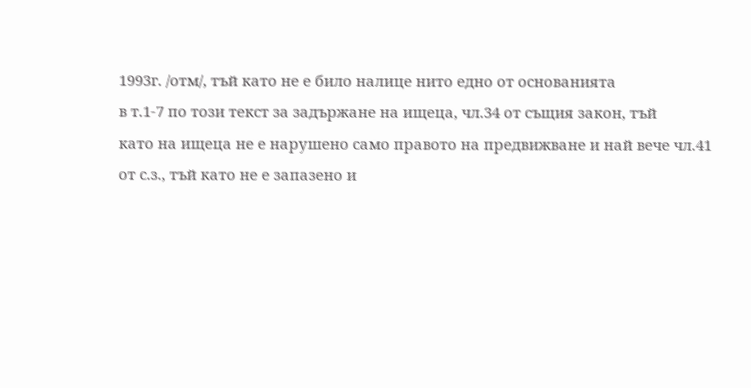1993г. /отм/, тъй като не е било налице нито едно от основанията
в т.1-7 по този текст за задържане на ищеца, чл.34 от същия закон, тъй
като на ищеца не е нарушено само правото на предвижване и най вече чл.41
от с.з., тъй като не е запазено и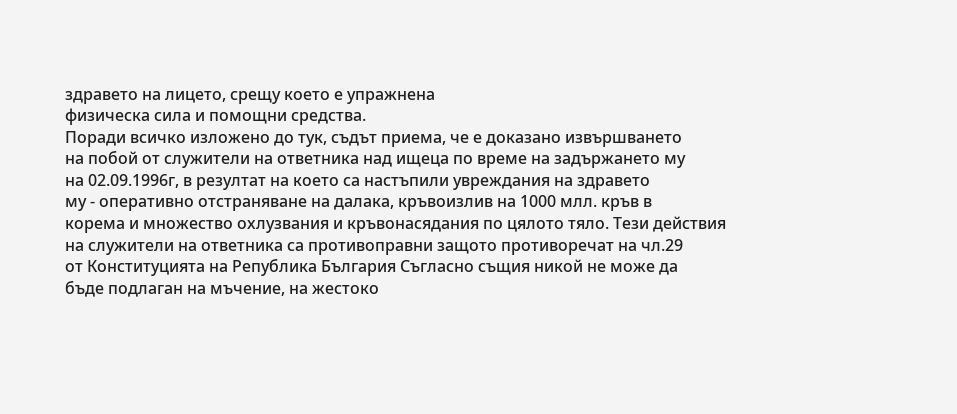здравето на лицето, срещу което е упражнена
физическа сила и помощни средства.
Поради всичко изложено до тук, съдът приема, че е доказано извършването
на побой от служители на ответника над ищеца по време на задържането му
на 02.09.1996г, в резултат на което са настъпили увреждания на здравето
му - оперативно отстраняване на далака, кръвоизлив на 1000 млл. кръв в
корема и множество охлузвания и кръвонасядания по цялото тяло. Тези действия
на служители на ответника са противоправни защото противоречат на чл.29
от Конституцията на Република България Съгласно същия никой не може да
бъде подлаган на мъчение, на жестоко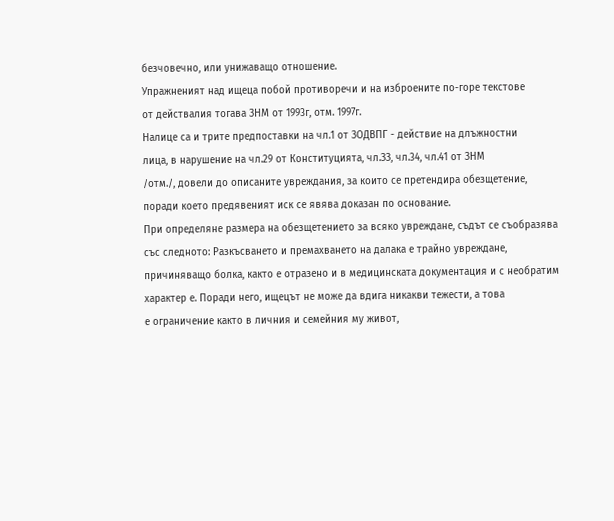безчовечно, или унижаващо отношение.
Упражненият над ищеца побой противоречи и на изброените по-горе текстове
от действалия тогава ЗНМ от 1993г, отм. 1997г.
Налице са и трите предпоставки на чл.1 от ЗОДВПГ - действие на длъжностни
лица, в нарушение на чл.29 от Конституцията, чл.ЗЗ, чл.34, чл.41 от ЗНМ
/отм./, довели до описаните увреждания, за които се претендира обезщетение,
поради което предявеният иск се явява доказан по основание.
При определяне размера на обезщетението за всяко увреждане, съдът се съобразява
със следното: Разкъсването и премахването на далака е трайно увреждане,
причиняващо болка, както е отразено и в медицинската документация и с необратим
характер е. Поради него, ищецът не може да вдига никакви тежести, а това
е ограничение както в личния и семейния му живот,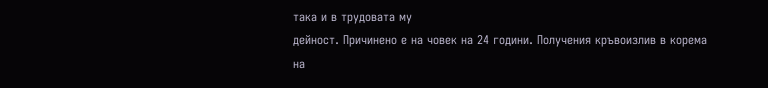така и в трудовата му
дейност. Причинено е на човек на 24 години. Получения кръвоизлив в корема
на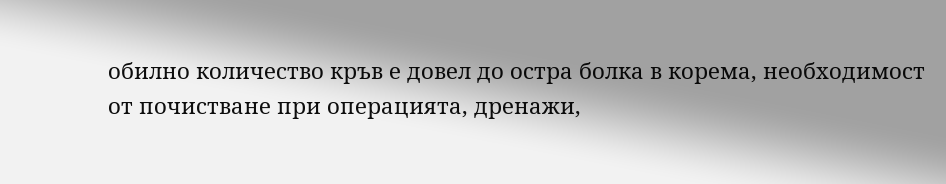обилно количество кръв е довел до остра болка в корема, необходимост
от почистване при операцията, дренажи,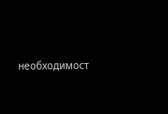необходимост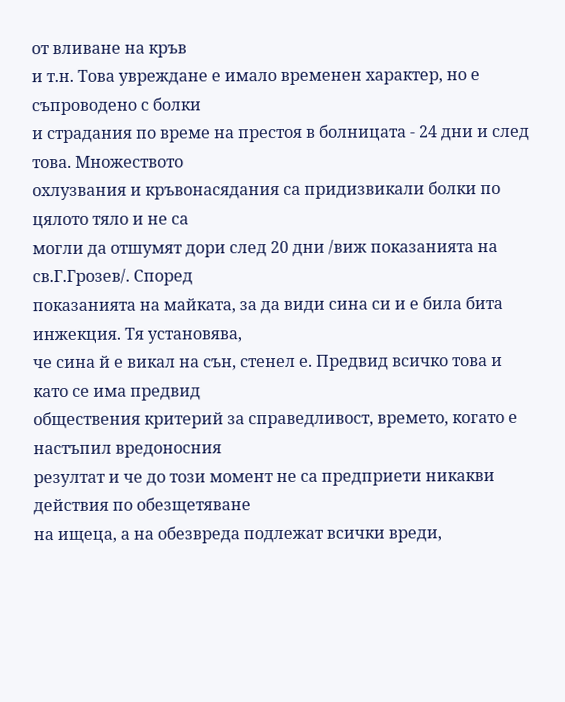от вливане на кръв
и т.н. Това увреждане е имало временен характер, но е съпроводено с болки
и страдания по време на престоя в болницата - 24 дни и след това. Множеството
охлузвания и кръвонасядания са придизвикали болки по цялото тяло и не са
могли да отшумят дори след 20 дни /виж показанията на св.Г.Грозев/. Според
показанията на майката, за да види сина си и е била бита инжекция. Тя установява,
че сина й е викал на сън, стенел е. Предвид всичко това и като се има предвид
обществения критерий за справедливост, времето, когато е настъпил вредоносния
резултат и че до този момент не са предприети никакви действия по обезщетяване
на ищеца, а на обезвреда подлежат всички вреди,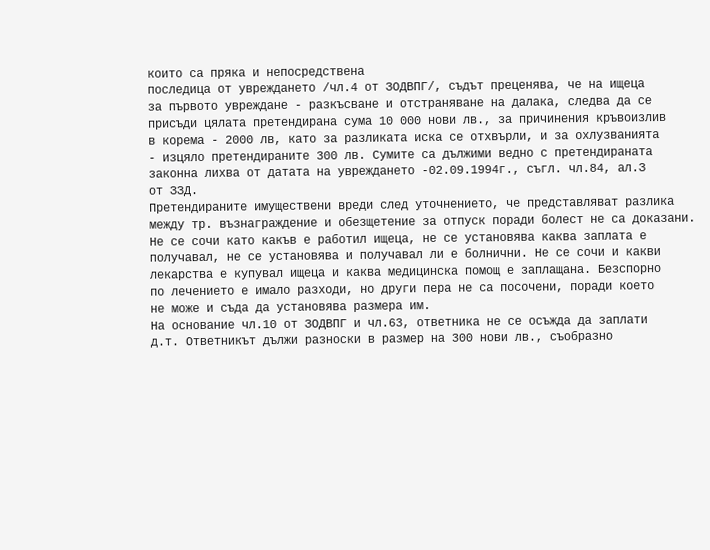които са пряка и непосредствена
последица от увреждането /чл.4 от ЗОДВПГ/, съдът преценява, че на ищеца
за първото увреждане - разкъсване и отстраняване на далака, следва да се
присъди цялата претендирана сума 10 000 нови лв., за причинения кръвоизлив
в корема - 2000 лв, като за разликата иска се отхвърли, и за охлузванията
- изцяло претендираните 300 лв. Сумите са дължими ведно с претендираната
законна лихва от датата на увреждането -02.09.1994г., съгл. чл.84, ал.З
от ЗЗД.
Претендираните имуществени вреди след уточнението, че представляват разлика
между тр. възнаграждение и обезщетение за отпуск поради болест не са доказани.
Не се сочи като какъв е работил ищеца, не се установява каква заплата е
получавал, не се установява и получавал ли е болнични. Не се сочи и какви
лекарства е купувал ищеца и каква медицинска помощ е заплащана. Безспорно
по лечението е имало разходи, но други пера не са посочени, поради което
не може и съда да установява размера им.
На основание чл.10 от ЗОДВПГ и чл.63, ответника не се осъжда да заплати
д.т. Ответникът дължи разноски в размер на 300 нови лв., съобразно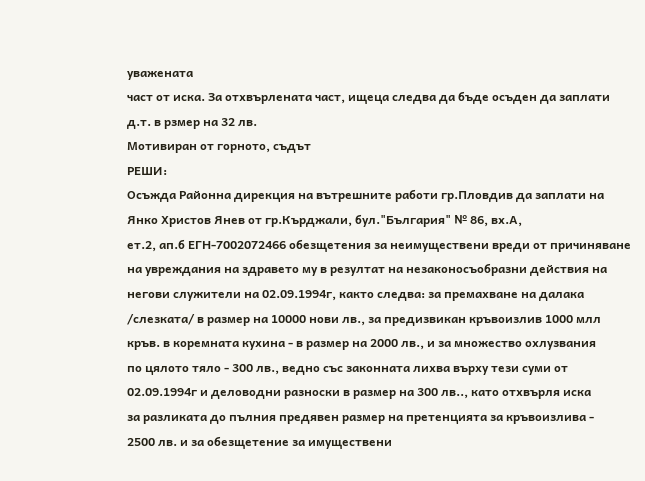уважената
част от иска. За отхвърлената част, ищеца следва да бъде осъден да заплати
д.т. в рзмер на 32 лв.
Мотивиран от горното, съдът
РЕШИ:
Осъжда Районна дирекция на вътрешните работи гр.Пловдив да заплати на
Янко Христов Янев от гр.Кърджали, бул."България" № 86, вх.А,
ет.2, ап.б ЕГН-7002072466 обезщетения за неимуществени вреди от причиняване
на увреждания на здравето му в резултат на незаконосъобразни действия на
негови служители на 02.09.1994г, както следва: за премахване на далака
/слезката/ в размер на 10000 нови лв., за предизвикан кръвоизлив 1000 млл
кръв. в коремната кухина - в размер на 2000 лв., и за множество охлузвания
по цялото тяло - 300 лв., ведно със законната лихва върху тези суми от
02.09.1994г и деловодни разноски в размер на 300 лв.., като отхвърля иска
за разликата до пълния предявен размер на претенцията за кръвоизлива -
2500 лв. и за обезщетение за имуществени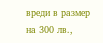вреди в размер на 300 лв.,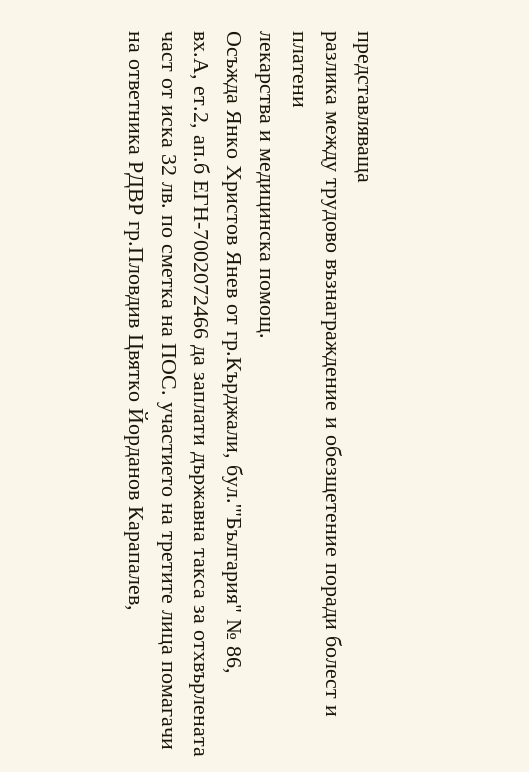представляваща
разлика между трудово възнаграждение и обезщетение поради болест и платени
лекарства и медицинска помощ.
Осъжда Янко Христов Янев от гр.Кърджали, бул.'"България" № 86,
вх.А, ет.2, ап.б ЕГН-7002072466 да заплати държавна такса за отхвърлената
част от иска 32 лв. по сметка на ПОС. участието на третите лица помагачи
на ответника РДВР гр.Пловдив Цвятко Йорданов Карапалев,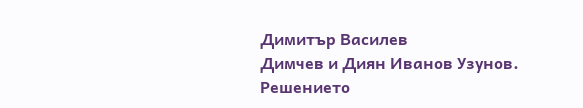Димитър Василев
Димчев и Диян Иванов Узунов.
Решението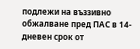подлежи на въззивно обжалване пред ПАС в 14-дневен срок от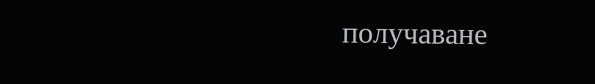получаване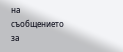на съобщението за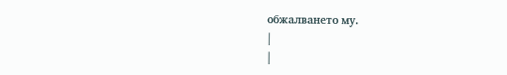обжалването му.
|
|